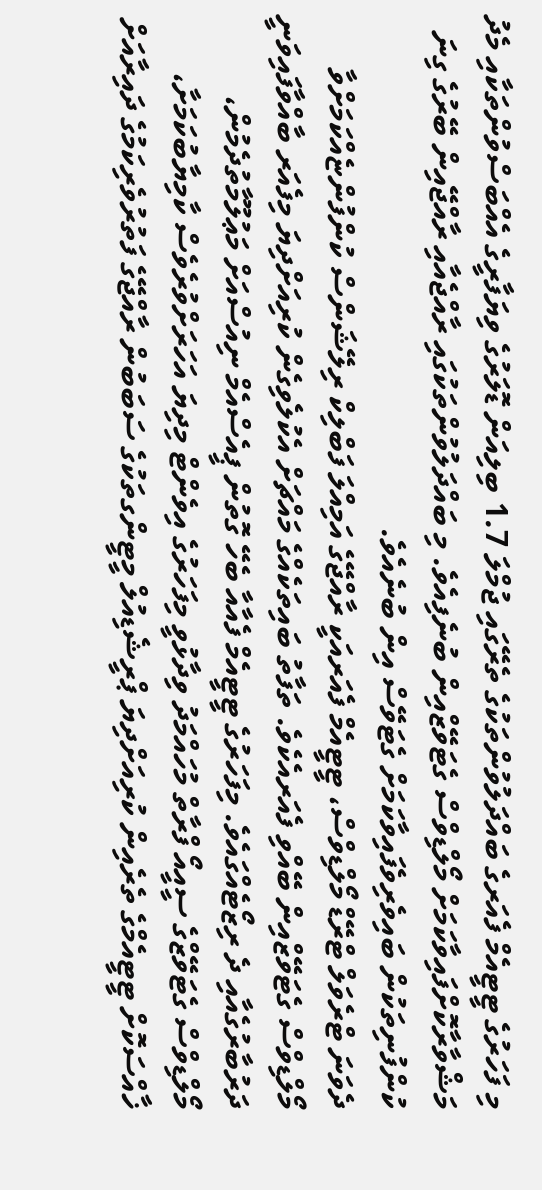މި ފަހަރުގެ ޓީޓީއެމް ފެއަރގެ ބައްދަލުވުންތަކުގެ ތެރޭގައި ޖުމްލަ 1.7 ބިލިއަން ޑޮލަރުގެ ވިޔަފާރީގެ އެއްބަސްވުންތަކާއި މެދު މަޝްވާރާކޮށްފައިވާކަމަށް މޯލްޑިވްސް ގެޓަވޭޒްއިން ބުނެފިއެވެ. މި ބައްދަލުވުންތަކުގައި ރާއްޖެއާއި ރާއްޖޭއިން ބޭރުގެ ގިނަ ކުންފުނިތަކުން ބައިވެރިވެފައިވާކަމަށް ގެޓަވޭސް އިން ބުނެއެވެ.
ދެވަނަ ޓްރެވަލް ޓްރޭޑް މޯލްޑިވްސް، ޓީޓީއެމް ފެއަރއަކީ ރާއްޖޭގެ އަމިއްލަ ފަބްލިކް ރިލޭޝަންސް ކުންފުންޏެއްކަމަށްވާ މޯލްޑިވްސް ގެޓަވޭޒްއިން ބޭއްވި ފެއަރއެކެވެ. ތަފާތު ބައިތަކެއްގެ މައްޗަށް އެކުލެވިގެން ކުރިއަށްދިޔަ މިފެއަރ ބާއްވާފައިވަނީ ދަރުބާރުގެއާއި ދެ ރިޒޯޓެއްގައެވެ. މިފަހަރުގެ ޓީޓީއެމް ފެއާއާ ބެހޭ ގޮތުން ޕީއެސްއެމް ނިއުސްއަށް މަޢުލޫމާތުދެމުން، މޯލްޑިވްސް ގެޓަވޭޒްގެ ސީއީއޯ ފްރާތް މުހައްމަދު ވިދާޅުވީ މިފަހަރުގެ އިވެންޓް މިދިޔަ އަހަރަށްވުރެވެސް ކާމިޔާބުކަމަށާ، ޚާއްސަކޮށް ޓީޓީއެމްގެ ތެރެއިން ކުރިއަށްދިޔަ ޕްރީޝެޑިއުލް މީޓީންގތަކުގެ ސަބަބުން ރާއްޖޭގެ ފަތުރުވެރިކަމުގެ ދައިރާއަށް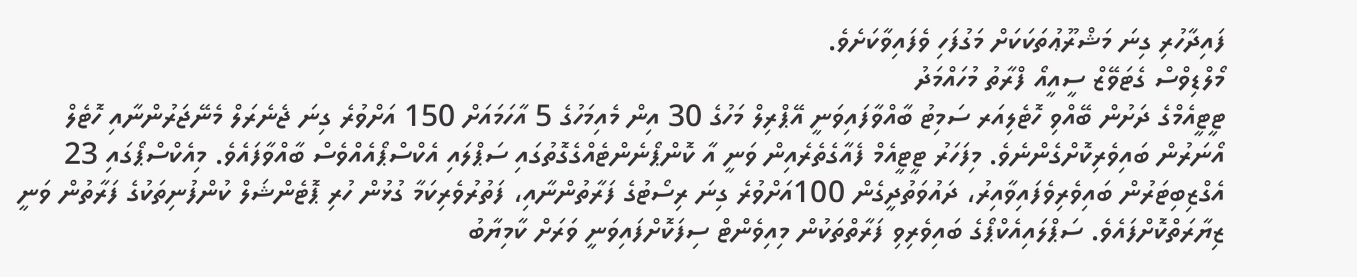ފައިދާހުރި ގިނަ މަޝްރޫޢުތަކަކަށް މަގުފަހި ވެފައިވާކަށެވެ.
މޯލްޑިވްސް ގެޓަވޭޒް ސީއީއޯ ފްރާތު މުހައްމަދު
ޓީޓީއެމްގެ ދަށުން ބޭއްވި ހޮޓެލިއަރ ސަމިޓު ބާއްވާފައިވަނީ އޭޕްރިލް މަހުގެ 30 އިން މެއިމަހުގެ 5 އާހަމައަށް 150 އަށްވުރެ ގިނަ ޖެނެރަލް މެނޭޖަރުންނާއި ހޮޓެލް އޯނަރުން ބައިވެރިކޮށްގެންނެވެ. މިފަހަރު ޓީޓީއެމް ފެއާގެތެރެއިން ވަނީ އާ ކޮންޕޯނެންޓެއްގެގޮތުގައި ސަޕްލައި އެކްސްޕޯއެއްވެސް ބާއްވާފައެވެ. މިއެކްސްޕޯގައި 23 އެގްޒިބިޓަރުން ބައިވެރިވެފައިވާއިރު، ދައުވަތުދީގެން 100އަށްވުރެ ގިނަ ރިސޯޓުގެ ފަރާތުންނާއި، ފަތުރުވެރިކަމާ ގުޅުން ހުރި ޕޮޓެންޝަލް ކުންފުނިތަކުގެ ފަރާތުން ވަނީ ޒިޔާރަތްކޮށްފައެވެ. ސަޕްލައިއެކްޕޯގެ ބައިވެރިވި ފަރާތްތަކުން މިއިވެންޓް ސިފަކޮށްފައިވަނީ ވަރަށް ކާމިޔާބު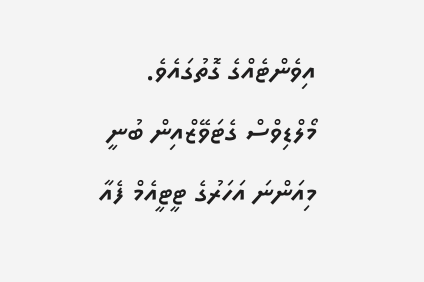އިވެންޓެއްގެ ގޮތުގައެވެ.
މޯލްޑިވްސް ގެޓަވޭޒްއިން ބުނީ މިއަންނަ އަހަރުގެ ޓީޓީއެމް ފެއާ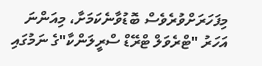މިފަހަރަށްވުރެވެސް ބޮޑުވާނެކަމަށާ، މިއަންނަ އަހަރު "ޓްރެވަލް ޓްރޭޑް ސްރީލަންކާ"ގެ ނަމުގައި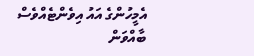އެމީހުންގެ އައު އިވެންޓެއްވެސް ބާއްވަން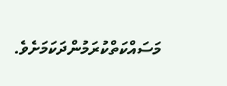މަސައްކަތްކުރަމުންދަކަމަށެވެ.